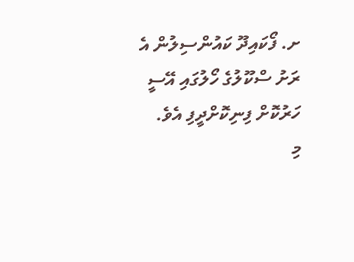ށ. ފޯކައިދޫ ކައުންސިލުން އެ ރަށު ސްކޫލުގެ ހޯލުގައި އޭސީ ހަރުކޮށް ފިނިކޮށްދީފި އެވެ.
މި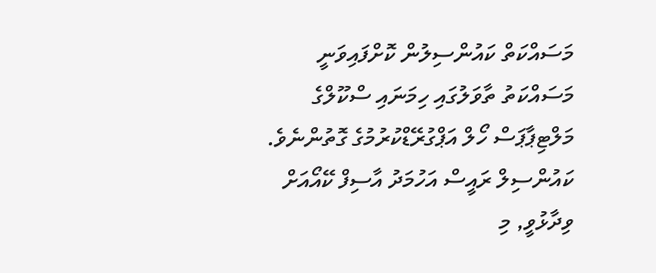މަސައްކަތް ކައުންސިލުން ކޮށްފައިވަނީ މަސައްކަތު ތާވަލުގައި ހިމަނައި ސްކޫލްގެ މަލްޓިޕާޕަސް ހޯލް އަޕްގުރޭޑްކުރުމުގެ ގޮތުންނެވެ.
ކައުންސިލް ރައީސް އަހުމަދު އާސިފް ކޭއޯއަށް ވިދާޅުވީ, މި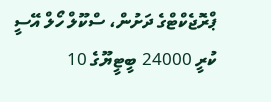ޕްރޮޖެކްޓްގެ ދަށުން، ސްކޫލް ހޯލް އޭސީ ކުރީ 24000 ބީޓީޔޫގެ 10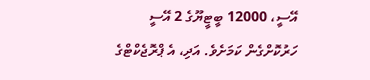އޭސީ، 12000 ބީޓީޔޫގެ 2 އޭސީ ހަރުކޮށްގެން ކަމަށެވެ. އަދި، އެ ޕްރޮޖެކްޓްގެ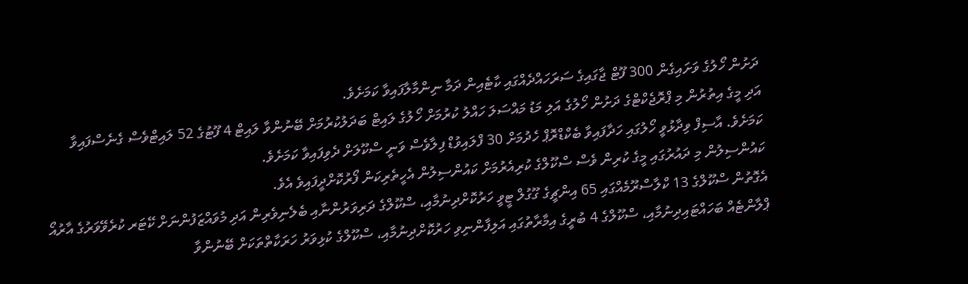ދަށުން ހޯލުގެ ވަށައިގެން 300 ފޫޓް ޖާގައިގެ ސަރަހައްދެއްގައި ކާޓެއިން ދަމާ ނިންމާލާފައިވާ ކަމަށެވެ.
އަދި މީގެ އިތުރުން މި ޕްރޮޖެކްޓްގެ ދަށުން ހޯލުގެ އަލި މަޑު މައްސަލަ ހައްލު ކުރުމަށް ހޯލުގެ ލައިޓް ބަދަލުކުރުމަށް ބޭނުންވާ ލައިޓް 4 ފޫޓުގެ 52 ލައިޓްވެސް ގެނެސްފައިވާ ކަމަށެވެ. އާސިފް ވިދާޅުވީ ހޯލުގައި ހަދާފައިވާ ބެކްޑްރޮޕް ހެދުމަށް 30 ފްލައިވުޑް ފިލާވެސް ވަނީ ސްކޫލަށް ދެވިފައިވާ ކަމަށެވެ.
ކައުންސިލުން މި ދައުރުގައި މީގެ ކުރިން ވެސް ސްކޫލްގެ ކުރިއެރުމަށް ކައުންސިލުން އެހީތެރިކަން ފޯރުކޮށްދީފައިވެ އެވެ.
އެގޮތުން ސްކޫލްގެ 13 ކްލާސްރޫމެއްގައި 65 އިންޗީގެ ގޫގުލް ޓީވީ ހަރުކޮށްދިނުމާއި، ސްކޫލްގެ ދަރިވަރުންނާއި ބެލެނިވެރިން އަދި މުވައްޒަފުންނަށް ކޭޓަރ ކުރެވޭވަރުގެ އާރުއޯ ޕްލާންޓެއް ބަހައްޓައިދިނުމާއި، ސްކޫލްގެ 4 ބުރީގެ އިމާރާތުގައި އަލިފާންނިވި ހަރުކޮށްދިނުމާއި، ސްކޫލްގެ ކުޅިވަރު ހަރަކާތްތަކަށް ބޭނުންވާ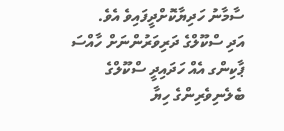ސާމާނު ހަދިޔާކޮށްދީފައިވެ އެވެ.
އަދި ސްކޫލްގެ ދަރިވަރުންނަށް ހާއްސަ ޕާކިންގ އެއް ހަދައިދީ ސްކޫލްގެ ބެލެނިވެރިންގެ ހިޔާ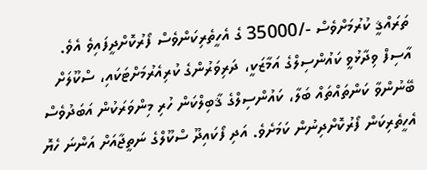ތަރައްޤީ ކުރުމަށްވެސް -/35000 ގެ އެހީތެރިކަންވެސް ފޯރުކޮށްދީފައިވެ އެވެ.
އާސިފް ވިދާޅުވީ ކައުންސިލްގެ އަމާޒަކީ، ދަރިވަރުންގެ ކުރިއެރުމަށްޓަކައި، ސްކޫލަށް ބޭނުންވާ ކަންތައްތައް ބަލާ، ކައުންސިލްގެ ޤާބިލްކަން ހުރި މިންވަރަކުން އަބަދުވެސް އެހީތެރިކަން ފޯރުކޮށްދިނުން ކަމަށެވެ. އަދި ފޯކައިދޫ ސްކޫލްގެ ނަތީޖާއަށް އަންނަ ހެޔޮ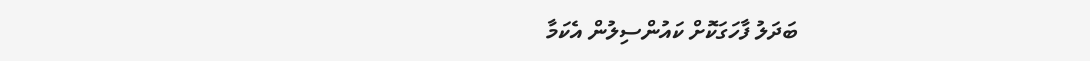ބަދަލު ފާހަގަކޮށް ކައުންސިލުން އެކަމާ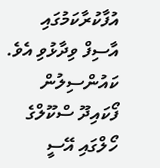އުފާކުރާކަމުގައި އާސިފް ވިދާޅުވި އެވެ.
ކައުންސިލުން ފޯކައިދޫ ސްކޫލްގެ ހޯލްގައި އޭސީ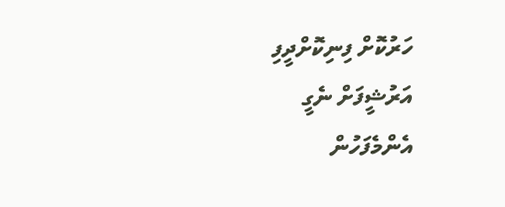ހަރުކޮށް ފިނިކޮށްދީފި
އަރުޝީފަށް ނެގީ
އެންމެފަހުން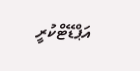އަޕްޑޭޓްކުރީ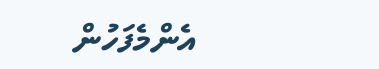އެންމެފަހުން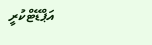އަޕްޑޭޓްކުރީ